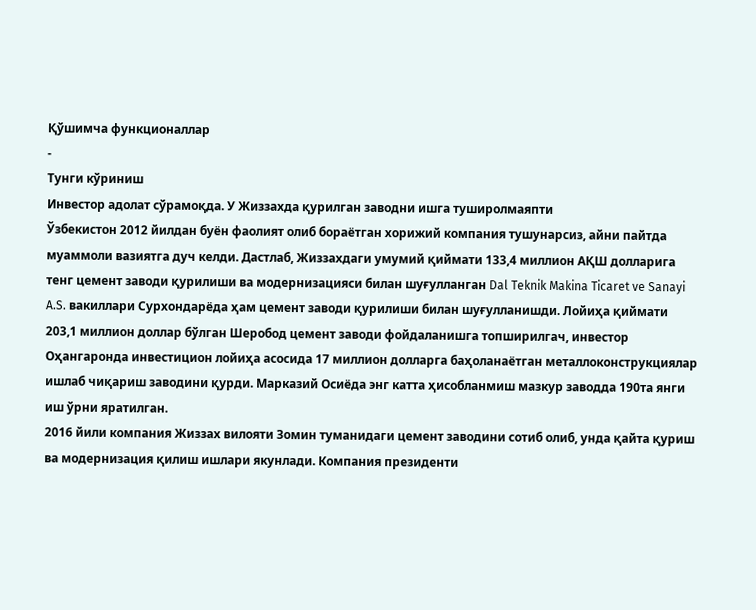Қўшимча функционаллар
-
Тунги кўриниш
Инвестор адолат сўрамоқда. У Жиззахда қурилган заводни ишга туширолмаяпти
Ўзбекистон 2012 йилдан буён фаолият олиб бораётган хорижий компания тушунарсиз, айни пайтда муаммоли вазиятга дуч келди. Дастлаб, Жиззахдаги умумий қиймати 133,4 миллион АҚШ долларига тенг цемент заводи қурилиши ва модернизацияси билан шуғулланган Dal Teknik Makina Ticaret ve Sanayi A.S. вакиллари Сурхондарёда ҳам цемент заводи қурилиши билан шуғулланишди. Лойиҳа қиймати 203,1 миллион доллар бўлган Шеробод цемент заводи фойдаланишга топширилгач, инвестор Оҳангаронда инвестицион лойиҳа асосида 17 миллион долларга баҳоланаётган металлоконструкциялар ишлаб чиқариш заводини қурди. Марказий Осиёда энг катта ҳисобланмиш мазкур заводда 190та янги иш ўрни яратилган.
2016 йили компания Жиззах вилояти Зомин туманидаги цемент заводини сотиб олиб, унда қайта қуриш ва модернизация қилиш ишлари якунлади. Компания президенти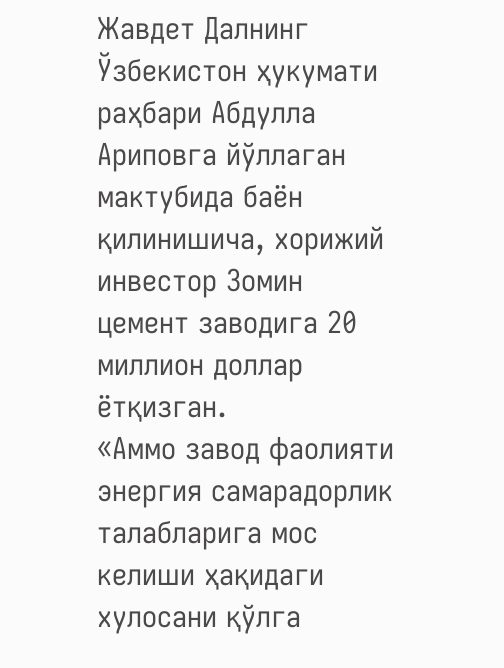Жавдет Далнинг Ўзбекистон ҳукумати раҳбари Абдулла Ариповга йўллаган мактубида баён қилинишича, хорижий инвестор Зомин цемент заводига 20 миллион доллар ётқизган.
«Аммо завод фаолияти энергия самарадорлик талабларига мос келиши ҳақидаги хулосани қўлга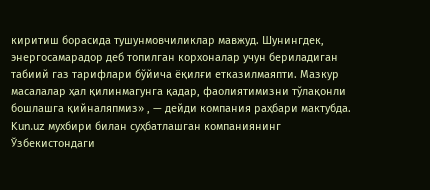киритиш борасида тушунмовчиликлар мавжуд. Шунингдек, энергосамарадор деб топилган корхоналар учун бериладиган табиий газ тарифлари бўйича ёқилғи етказилмаяпти. Мазкур масалалар ҳал қилинмагунга қадар, фаолиятимизни тўлақонли бошлашга қийналяпмиз» , — дейди компания раҳбари мактубда.
Kun.uz мухбири билан суҳбатлашган компаниянинг Ўзбекистондаги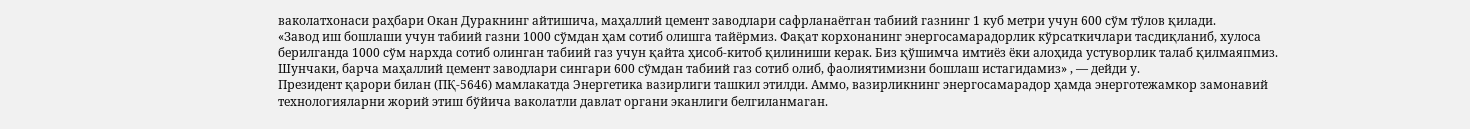ваколатхонаси раҳбари Окан Дуракнинг айтишича, маҳаллий цемент заводлари сафрланаётган табиий газнинг 1 куб метри учун 600 сўм тўлов қилади.
«Завод иш бошлаши учун табиий газни 1000 сўмдан ҳам сотиб олишга тайёрмиз. Фақат корхонанинг энергосамарадорлик кўрсаткичлари тасдиқланиб, хулоса берилганда 1000 сўм нархда сотиб олинган табиий газ учун қайта ҳисоб-китоб қилиниши керак. Биз қўшимча имтиёз ёки алоҳида устуворлик талаб қилмаяпмиз. Шунчаки, барча маҳаллий цемент заводлари сингари 600 сўмдан табиий газ сотиб олиб, фаолиятимизни бошлаш истагидамиз» , — дейди у.
Президент қарори билан (ПҚ-5646) мамлакатда Энергетика вазирлиги ташкил этилди. Аммо, вазирликнинг энергосамарадор ҳамда энерготежамкор замонавий технологияларни жорий этиш бўйича ваколатли давлат органи эканлиги белгиланмаган.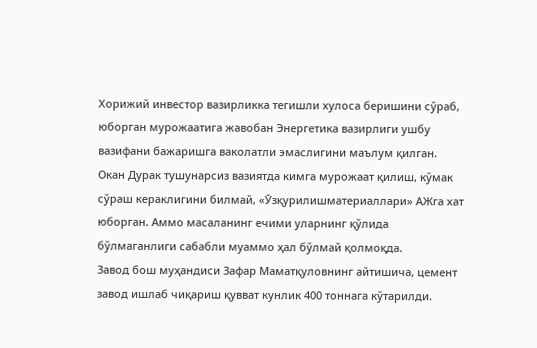Хорижий инвестор вазирликка тегишли хулоса беришини сўраб, юборган мурожаатига жавобан Энергетика вазирлиги ушбу вазифани бажаришга ваколатли эмаслигини маълум қилган.
Окан Дурак тушунарсиз вазиятда кимга мурожаат қилиш, кўмак сўраш кераклигини билмай, «Ўзқурилишматериаллари» АЖга хат юборган. Аммо масаланинг ечими уларнинг қўлида бўлмаганлиги сабабли муаммо ҳал бўлмай қолмоқда.
Завод бош муҳандиси Зафар Маматқуловнинг айтишича, цемент завод ишлаб чиқариш қувват кунлик 400 тоннага кўтарилди.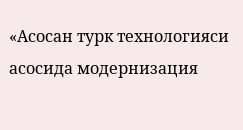«Асосан турк технологияси асосида модернизация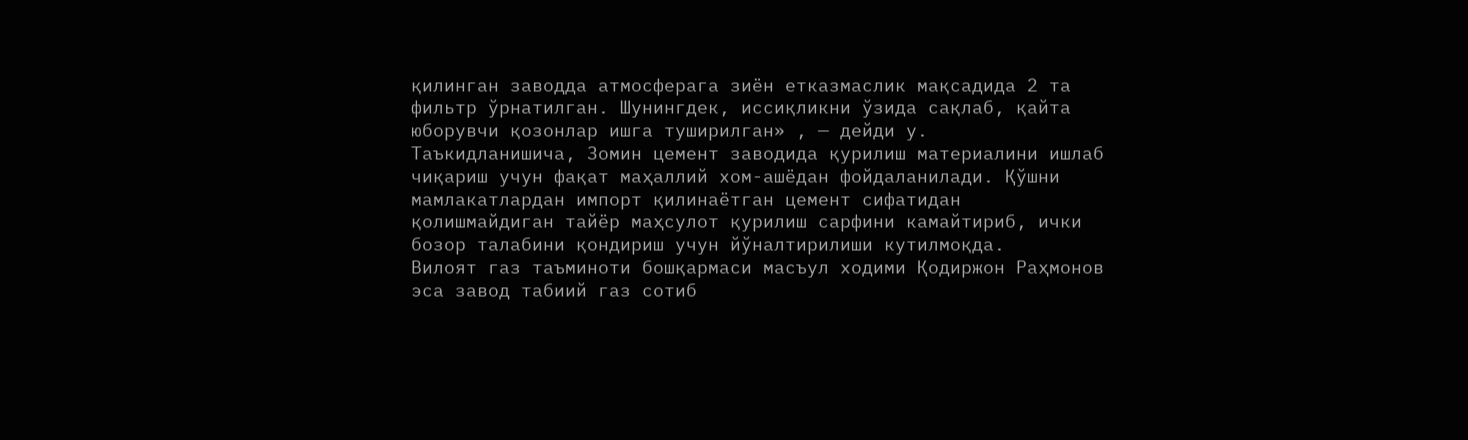қилинган заводда атмосферага зиён етказмаслик мақсадида 2 та фильтр ўрнатилган. Шунингдек, иссиқликни ўзида сақлаб, қайта юборувчи қозонлар ишга туширилган» , — дейди у.
Таъкидланишича, Зомин цемент заводида қурилиш материалини ишлаб чиқариш учун фақат маҳаллий хом-ашёдан фойдаланилади. Қўшни мамлакатлардан импорт қилинаётган цемент сифатидан қолишмайдиган тайёр маҳсулот қурилиш сарфини камайтириб, ички бозор талабини қондириш учун йўналтирилиши кутилмоқда.
Вилоят газ таъминоти бошқармаси масъул ходими Қодиржон Раҳмонов эса завод табиий газ сотиб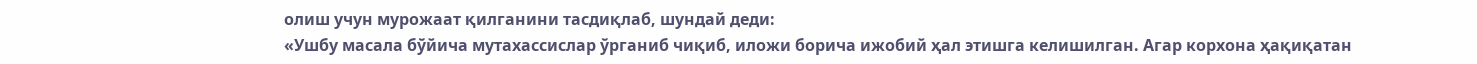олиш учун мурожаат қилганини тасдиқлаб, шундай деди:
«Ушбу масала бўйича мутахассислар ўрганиб чиқиб, иложи борича ижобий ҳал этишга келишилган. Агар корхона ҳақиқатан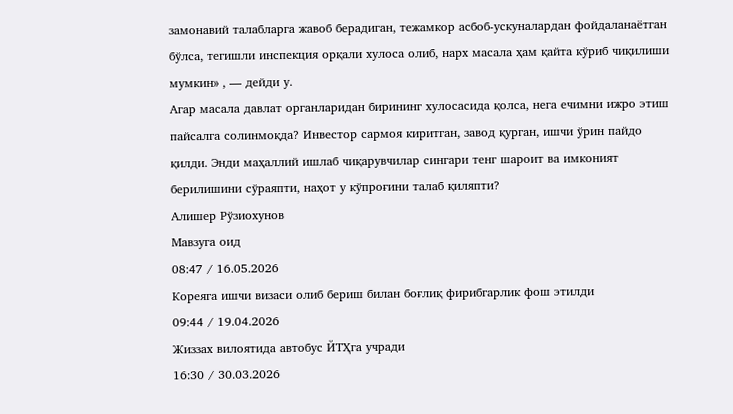замонавий талабларга жавоб берадиган, тежамкор асбоб-ускуналардан фойдаланаётган бўлса, тегишли инспекция орқали хулоса олиб, нарх масала ҳам қайта кўриб чиқилиши мумкин» , — дейди у.
Агар масала давлат органларидан бирининг хулосасида қолса, нега ечимни ижро этиш пайсалга солинмоқда? Инвестор сармоя киритган, завод қурган, ишчи ўрин пайдо қилди. Энди маҳаллий ишлаб чиқарувчилар сингари тенг шароит ва имконият берилишини сўраяпти, наҳот у кўпроғини талаб қиляпти?
Алишер Рўзиохунов
Мавзуга оид
08:47 / 16.05.2026
Кореяга ишчи визаси олиб бериш билан боғлиқ фирибгарлик фош этилди
09:44 / 19.04.2026
Жиззах вилоятида автобус ЙТҲга учради
16:30 / 30.03.2026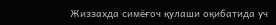Жиззахда симёғоч қулаши оқибатида уч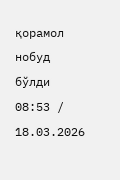қорамол нобуд бўлди
08:53 / 18.03.2026